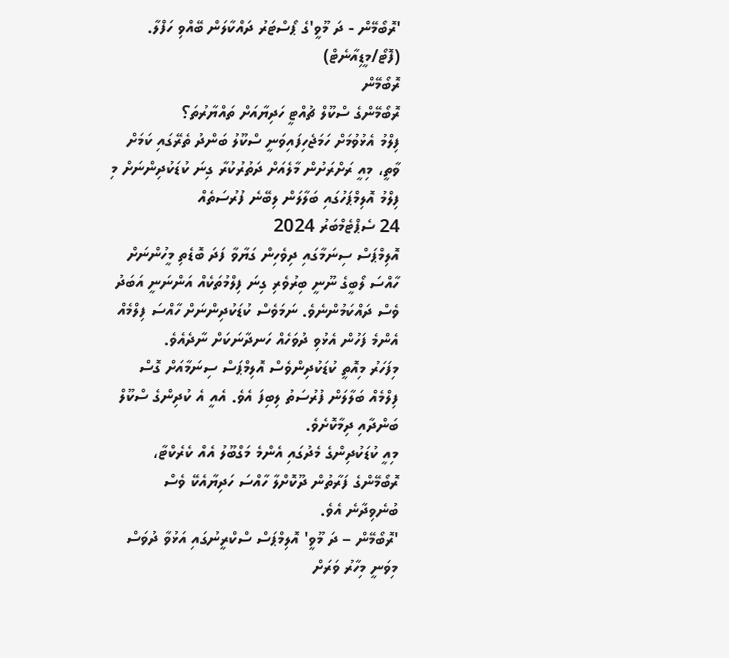'ރޮބޯމޭން - ދަ މޫވީ'ގެ ޕޯސްޓަރު ދައްކާލަން ބޭއްވި ހަފްލާ. (ފޮޓޯ/މީޑިއާނެޓް)
ރޮބޯމޭން
ރޮބޯމޭންގެ ސްކޫލް ޗުއްޓީ ހަދިޔާއަށް ތައްޔާރުތަ؟
ފިލްމު އެޅުވުމަށް ހަމަޖެހިފައިވަނީ ސްކޫލު ބަންދު ތެރޭގައި ކަމަށް ވާތީ، މިއީ ރަށްރަށުން މާލެއަށް ދަތުރުކުރާ ގިނަ ކުޑަކުދިންނަށް މި ފިލްމު އޮލިމްޕަހުގައި ބަލާލަން ލިބޭނެ ފުރުސަތެއް
24 ސެޕްޓެމްބަރު 2024
އޮލިމްޕަސް ސިނަމާގައި ދިވެހިން ގަޔާވާ ފަދަ ބޮޑެތި މީހުންނަށް ހާއްސަ ލޯބީގެ ނޫނީ ބިރުވެރި ގިނަ ފިލްމުތަކެއް އަންނަނީ އަބަދު ވެސް ދައްކަމުންނެވެ. ނަމަވެސް ކުޑަކުދިންނަށް ހާއްސަ ފިލްމެއް އެންމެ ފަހުން އެޅުވި ދުވަހެއް ހަނދާނަކަށް ނާދެއެވެ.
މިފަހަރު މިއޮތީ ކުޑަކުދިންވެސް އޮލިމްޕަސް ސިނަމާއަށް ގޮސް ފިލްމެއް ބަލާލަން ފުރުސަތު ލިބިފަ އެވެ. އެއީ އެ ކުދިންގެ ސްކޫލް ބަންދާއި ދިމާކޮށެވެ.
މިއީ ކުޑަކުދިންގެ މެދުގައި އެންމެ މަގްބޫލު އެއް ކެރެކްޓާ، ރޮބޯމޭންގެ ފަރާތުން ދޫކޮށްލާ ހާއްސަ ހަދިޔާއެކޭ ވެސް ބުނެވިދާނެ އެވެ.
'ރޮބޯމޭން – ދަ މޫވީ' އޮލިމްޕަސް ސްކްރީނުގައި އަޅުވާ ދުވަސް މިވަނީ މިހާރު ވަރަށް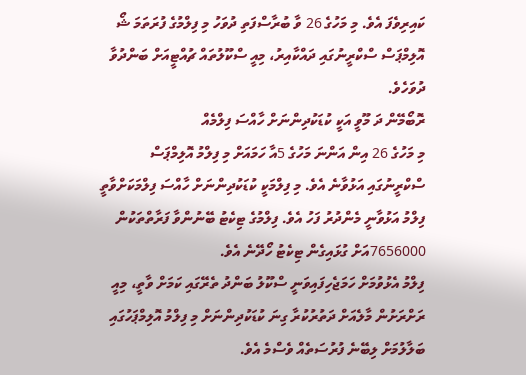ކައިރިވެފަ އެވެ. މި މަހުގެ 26 ވާ ބުރާސްފަތި ދުވަހު މި ފިލްމުގެ ފުރަތަމަ ޝޯ އޮލިމްޕަސް ސްކްރީނުގައި ދައްކާއިރު، މިއީ ސްކޫލުތައް ޗުއްޓީއަށް ބަންދުވާ ދުވަހެވެ.
ރޮބޯމޭން ދަ މޫވީ އަކީ ކުޑަކުދިންނަށް ހާއްސަ ފިލްމެއް
މި މަހުގެ 26 އިން އަންނަ މަހުގެ 5އާ ހަމައަށް މި ފިލްމު އޮލިމްޕަސް ސްކްރީނުގައި އަޅުވާނެ އެވެ. މި ފިލްމަކީ ކުޑަކުދިންނަށް ހާއްސަ ފިލްމަކަށްވާތީ ފިލްމު އަޅުވާނީ މެންދުރު ފަހު އެވެ. ފިލްމުގެ ޓިކެޓު ބޭނުންވާ ފަރާތްތަކުން 7656000އަށް ގުޅައިގެން ޓިކެޓު ހޯދޭނެ އެވެ.
ފިލްމު އެޅުވުމަށް ހަމަޖެހިފައިވަނީ ސްކޫލު ބަންދު ތެރޭގައި ކަމަށް ވާތީ، މިއީ ރަށްރަށުން މާލެއަށް ދަތުރުކުރާ ގިނަ ކުޑަކުދިންނަށް މި ފިލްމު އޮލިމްޕަހުގައި ބަލާލުމަށް ލިބޭނެ ފުރުސަތެއް ވެސްމެ އެވެ.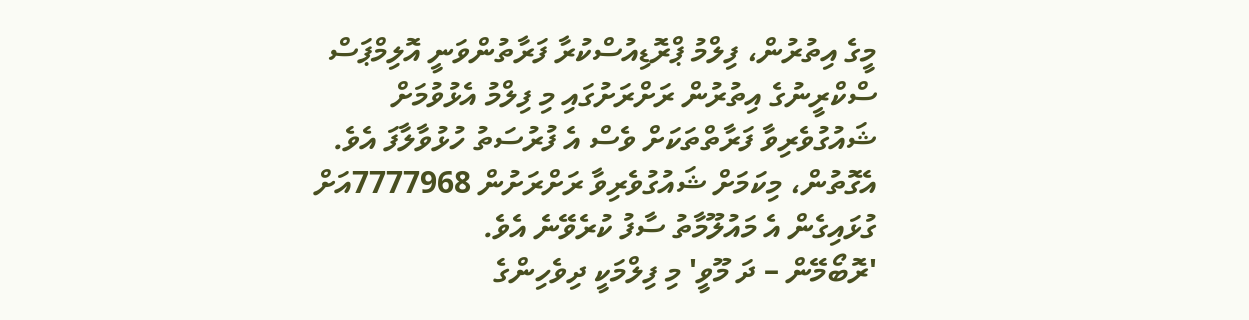މީގެ އިތުރުން، ފިލްމު ޕްރޮޑިއުސްކުރާ ފަރާތުންވަނީ އޮލިމްޕަސް ސްކްރީނުގެ އިތުރުން ރަށްރަށުގައި މި ފިލްމު އެޅުވުމަށް ޝައުގުވެރިވާ ފަރާތްތަކަށް ވެސް އެ ފުރުސަތު ހުޅުވާލާފަ އެވެ. އެގޮތުން، މިކަމަށް ޝައުގުވެރިވާ ރަށްރަށުން 7777968އަށް ގުޅައިގެން އެ މައުލޫމާތު ސާފު ކުރެވޭނެ އެވެ.
'ރޮބޯމޭން – ދަ މޫވީ' މި ފިލްމަކީ ދިވެހިންގެ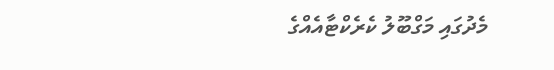މެދުގައި މަގްބޫލު ކެރެކްޓާއެއްގެ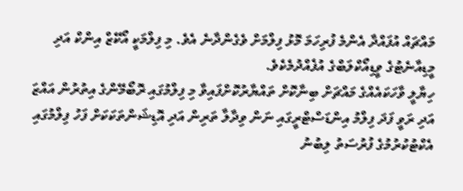މައްޗައް އުފައްދާ އެންމެ ފުރިހަމަ މޮޅު ފިލްމަށް ވެގެންދާނެ އެވެ. މި ފިލްމަކީ އޯކޭޒް އިންކް އަދި މީޑިއާނެޓުގެ ވީޑިއޯކްލަބްގެ އުފެއްދުމެކެވެ.
ހިޔާލީ ވާހަކައެއްގެ މައްޗަށް ބިނާކޮށް ތައްޔާރުކޮށްފައިވާ މި ފިލްމުގައި ރޮބޯމޭންގެ އިތުރުން އައްޒަ އަދި ރަވީ ފަދަ ފިލްމު އިންޑަސްޓްރީގައި ނަން ވިދާލާ ތަރިން އަދި އޮޑިޝަންތަކަކަށް ފަހު ފިލްމުގައި އެކްޓުކުރުމުގެ ފުރުސަތު ލިބުނު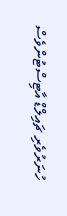ހުނަރުވެރި ޗައިލްޑް އާޓިސްޓުންވެސް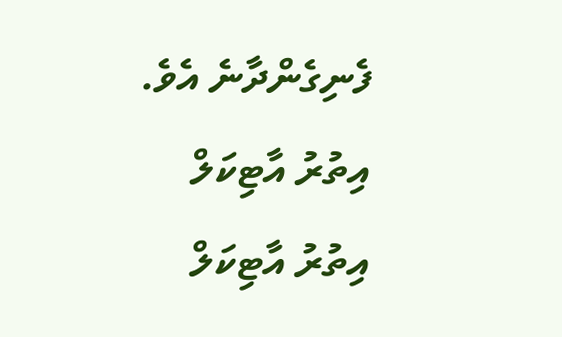ފެނިގެންދާނެ އެވެ.
އިތުރު އާޓިކަލް
އިތުރު އާޓިކަލް